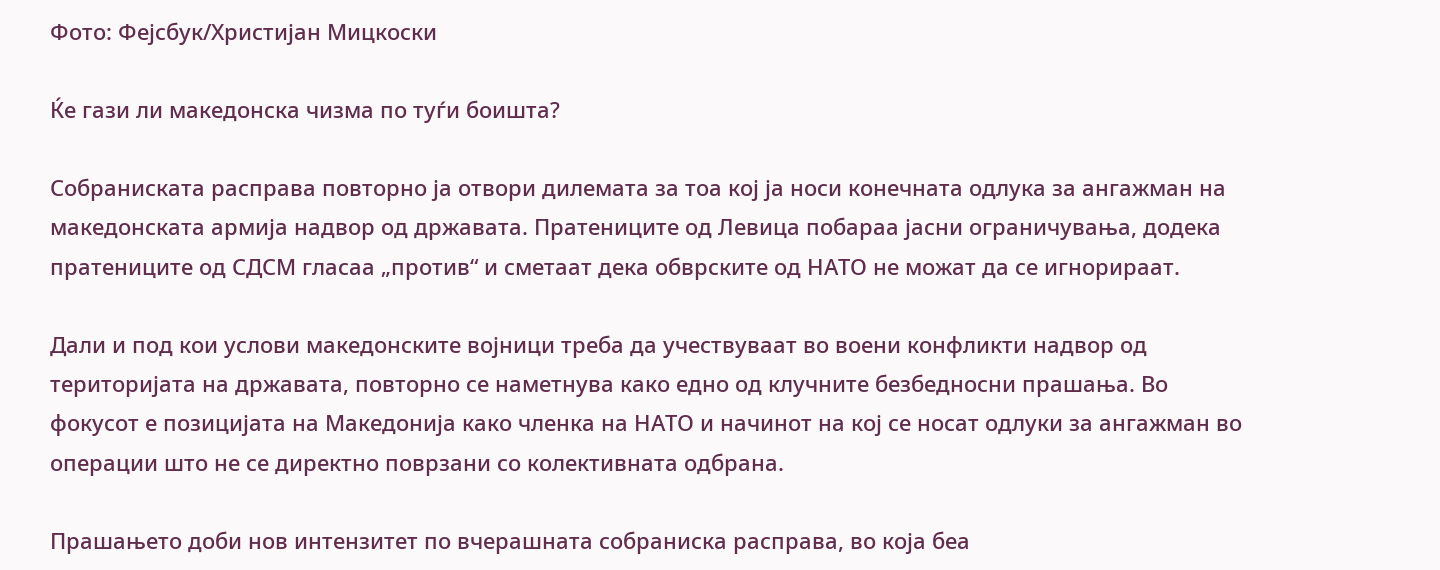Фото: Фејсбук/Христијан Мицкоски

Ќе гази ли македонска чизма по туѓи боишта?

Собраниската расправа повторно ја отвори дилемата за тоа кој ја носи конечната одлука за ангажман на македонската армија надвор од државата. Пратениците од Левица побараа јасни ограничувања, додека пратениците од СДСМ гласаа „против“ и сметаат дека обврските од НАТО не можат да се игнорираат.

Дали и под кои услови македонските војници треба да учествуваат во воени конфликти надвор од територијата на државата, повторно се наметнува како едно од клучните безбедносни прашања. Во фокусот е позицијата на Македонија како членка на НАТО и начинот на кој се носат одлуки за ангажман во операции што не се директно поврзани со колективната одбрана.

Прашањето доби нов интензитет по вчерашната собраниска расправа, во која беа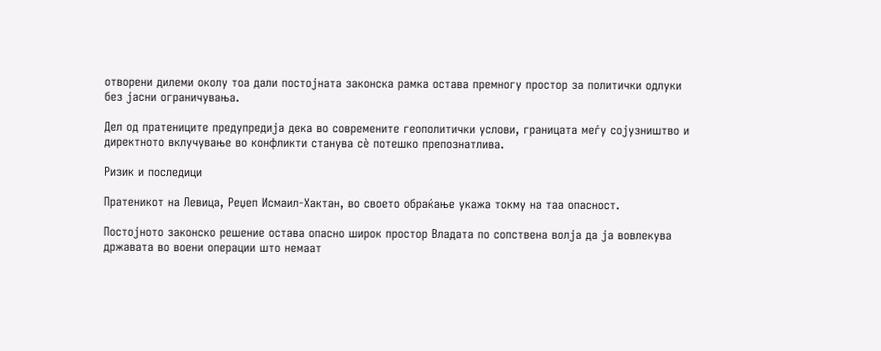отворени дилеми околу тоа дали постојната законска рамка остава премногу простор за политички одлуки без јасни ограничувања.

Дел од пратениците предупредија дека во современите геополитички услови, границата меѓу сојузништво и директното вклучување во конфликти станува сѐ потешко препознатлива.

Ризик и последици

Пратеникот на Левица, Реџеп Исмаил-Хактан, во своето обраќање укажа токму на таа опасност.

Постојното законско решение остава опасно широк простор Владата по сопствена волја да ја вовлекува државата во воени операции што немаат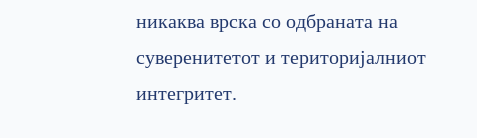никаква врска со одбраната на суверенитетот и територијалниот интегритет.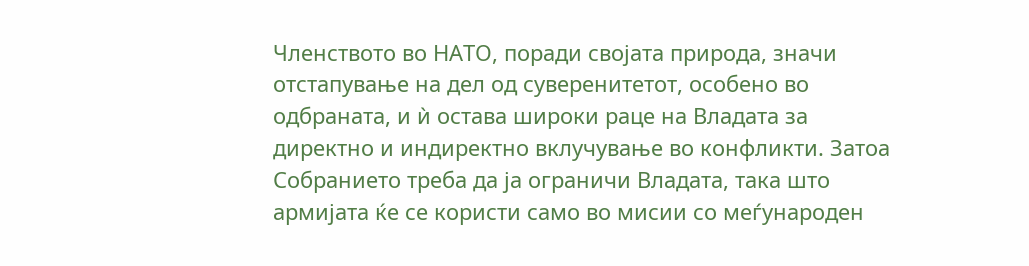Членството во НАТО, поради својата природа, значи отстапување на дел од суверенитетот, особено во одбраната, и ѝ остава широки раце на Владата за директно и индиректно вклучување во конфликти. Затоа Собранието треба да ја ограничи Владата, така што армијата ќе се користи само во мисии со меѓународен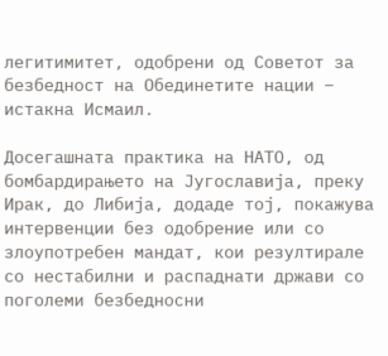легитимитет, одобрени од Советот за безбедност на Обединетите нации – истакна Исмаил.

Досегашната практика на НАТО, од бомбардирањето на Југославија, преку Ирак, до Либија, додаде тој, покажува интервенции без одобрение или со злоупотребен мандат, кои резултирале со нестабилни и распаднати држави со поголеми безбедносни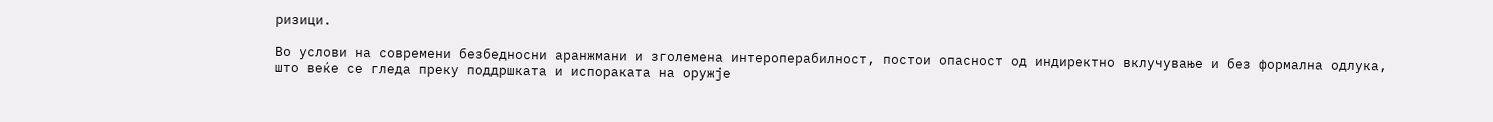ризици.

Во услови на современи безбедносни аранжмани и зголемена интероперабилност, постои опасност од индиректно вклучување и без формална одлука, што веќе се гледа преку поддршката и испораката на оружје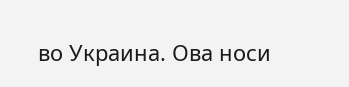во Украина. Ова носи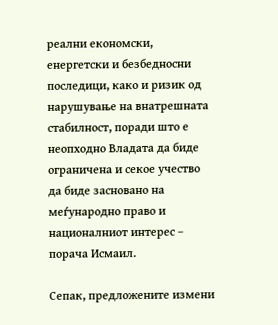реални економски, енергетски и безбедносни последици, како и ризик од нарушување на внатрешната стабилност, поради што е неопходно Владата да биде ограничена и секое учество да биде засновано на меѓународно право и националниот интерес – порача Исмаил.

Сепак, предложените измени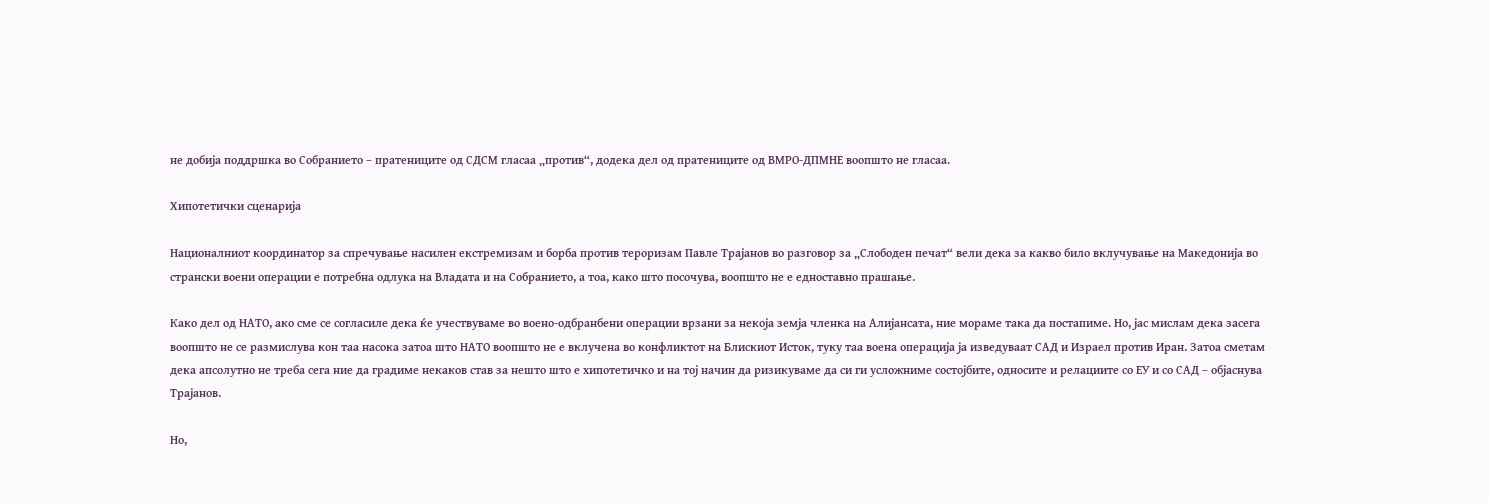не добија поддршка во Собранието – пратениците од СДСМ гласаа „против“, додека дел од пратениците од ВМРО-ДПМНЕ воопшто не гласаа.

Хипотетички сценарија

Националниот координатор за спречување насилен екстремизам и борба против тероризам Павле Трајанов во разговор за „Слободен печат“ вели дека за какво било вклучување на Македонија во странски воени операции е потребна одлука на Владата и на Собранието, а тоа, како што посочува, воопшто не е едноставно прашање.

Како дел од НАТО, ако сме се согласиле дека ќе учествуваме во воено-одбранбени операции врзани за некоја земја членка на Алијансата, ние мораме така да постапиме. Но, јас мислам дека засега воопшто не се размислува кон таа насока затоа што НАТО воопшто не е вклучена во конфликтот на Блискиот Исток, туку таа воена операција ја изведуваат САД и Израел против Иран. Затоа сметам дека апсолутно не треба сега ние да градиме некаков став за нешто што е хипотетичко и на тој начин да ризикуваме да си ги усложниме состојбите, односите и релациите со ЕУ и со САД – објаснува Трајанов.

Но,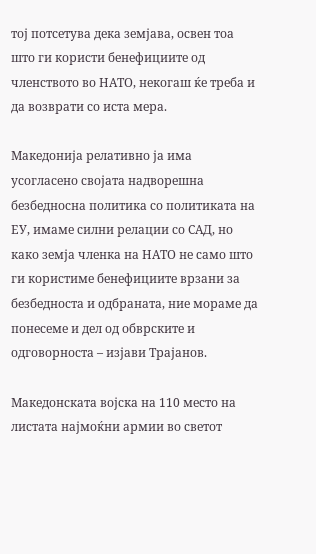тој потсетува дека земјава, освен тоа што ги користи бенефициите од членството во НАТО, некогаш ќе треба и да возврати со иста мера.

Македонија релативно ја има усогласено својата надворешна безбедносна политика со политиката на ЕУ, имаме силни релации со САД, но како земја членка на НАТО не само што ги користиме бенефициите врзани за безбедноста и одбраната, ние мораме да понесеме и дел од обврските и одговорноста – изјави Трајанов.

Македонската војска на 110 место на листата најмоќни армии во светот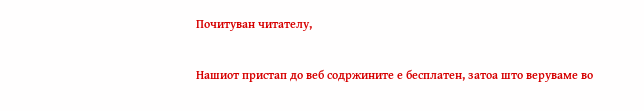Почитуван читателу,

Нашиот пристап до веб содржините е бесплатен, затоа што веруваме во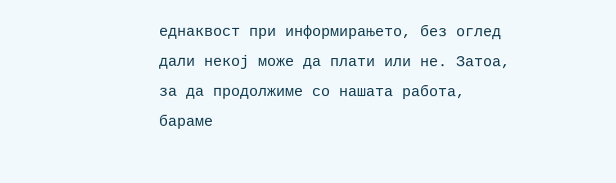еднаквост при информирањето, без оглед дали некој може да плати или не. Затоа, за да продолжиме со нашата работа, бараме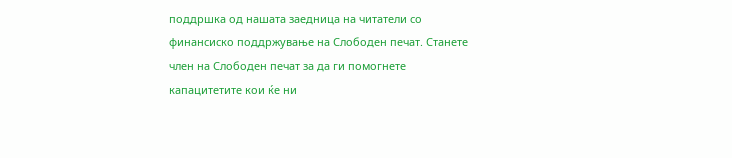поддршка од нашата заедница на читатели со финансиско поддржување на Слободен печат. Станете член на Слободен печат за да ги помогнете капацитетите кои ќе ни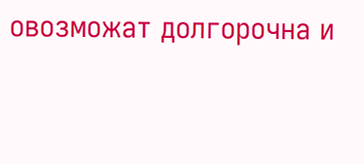овозможат долгорочна и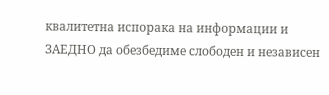квалитетна испорака на информации и ЗАЕДНО да обезбедиме слободен и независен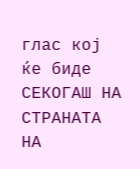глас кој ќе биде СЕКОГАШ НА СТРАНАТА НА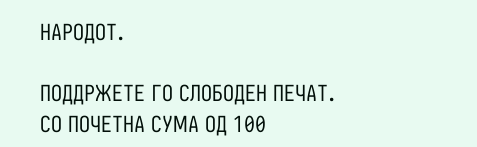НАРОДОТ.

ПОДДРЖЕТЕ ГО СЛОБОДЕН ПЕЧАТ.
СО ПОЧЕТНА СУМА ОД 100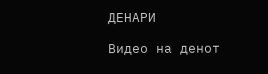ДЕНАРИ

Видео на денот